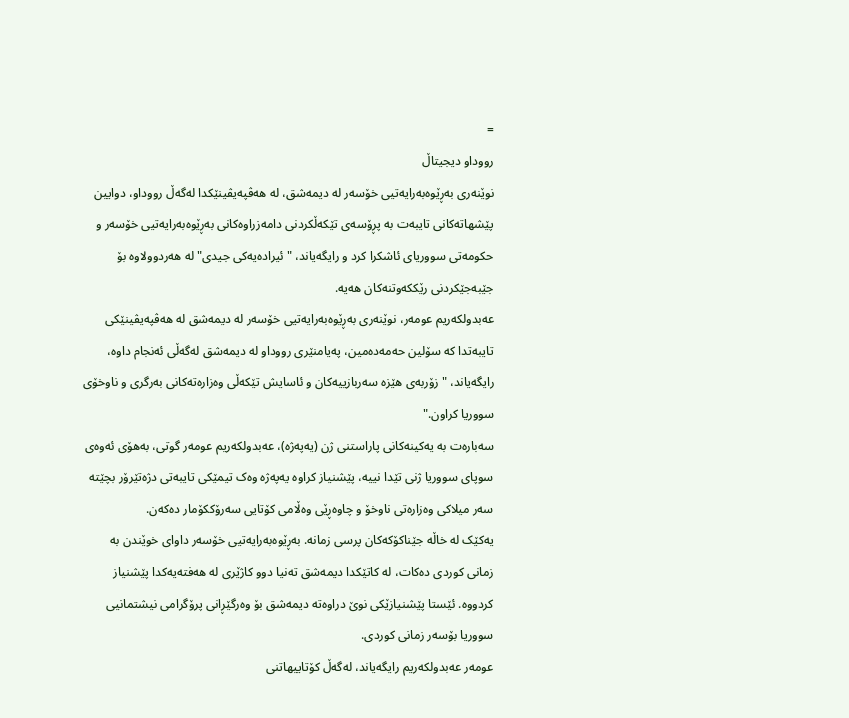=
رووداو دیجیتاڵ
نوێنەری بەڕێوەبەرایەتیی خۆسەر لە دیمەشق، لە هەڤپەیڤینێکدا لەگەڵ رووداو، دوایین پێشهاتەکانی تایبەت بە پڕۆسەی تێکەڵکردنی دامەزراوەکانی بەڕێوەبەرایەتیی خۆسەر و حکومەتی سووریای ئاشکرا کرد و رایگەیاند، "ئیرادەیەکی جیدی" لە هەردوولاوە بۆ جێبەجێکردنی رێککەوتنەکان هەیە.
عەبدولکەریم عومەر، نوێنەری بەڕێوەبەرایەتیی خۆسەر لە دیمەشق لە هەڤپەیڤینێکی تایبەتدا کە سۆلین حەمەدەمین، پەیامنێری رووداو لە دیمەشق لەگەڵی ئەنجام داوە، رایگەیاند، "زۆربەی هێزە سەربازییەکان و ئاسایش تێکەڵی وەزارەتەکانی بەرگری و ناوخۆی سووریا کراون."
سەبارەت بە یەکینەکانی پاراستنی ژن (یەپەژە)، عەبدولکەریم عومەر گوتی، بەهۆی ئەوەی سوپای سووریا ژنی تێدا نییە، پێشنیاز کراوە یەپەژە وەک تیمێکی تایبەتی دژەتێرۆر بچێتە سەر میلاکی وەزارەتی ناوخۆ و چاوەڕێی وەڵامی کۆتایی سەرۆککۆمار دەکەن.
یەکێک لە خاڵە جێناکۆکەکان پرسی زمانە. بەڕێوەبەرایەتیی خۆسەر داوای خوێندن بە زمانی کوردی دەکات، لە کاتێکدا دیمەشق تەنیا دوو کاژێری لە هەفتەیەکدا پێشنیاز کردووە. ئێستا پێشنیازێکی نوێ دراوەتە دیمەشق بۆ وەرگێڕانی پرۆگرامی نیشتمانیی سووریا بۆسەر زمانی کوردی.
عومەر عەبدولکەریم رایگەیاند، لەگەڵ کۆتاییهاتنی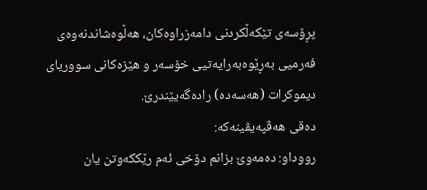پڕۆسەی تێکەڵکردنی دامەزراوەکان، هەڵوەشاندنەوەی فەرمیی بەڕێوەبەرایەتیی خۆسەر و هێزەکانی سووریای دیموکرات (هەسەدە) رادەگەیێندرێ.
دەقی هەڤپەیڤینەکە:
رووداو: دەمەوێ بزانم دۆخی ئەم رێککەوتن یان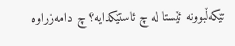تێکەڵبوونە ئێستا لە چ ئاستێکدایە؟ چ دامەزراوە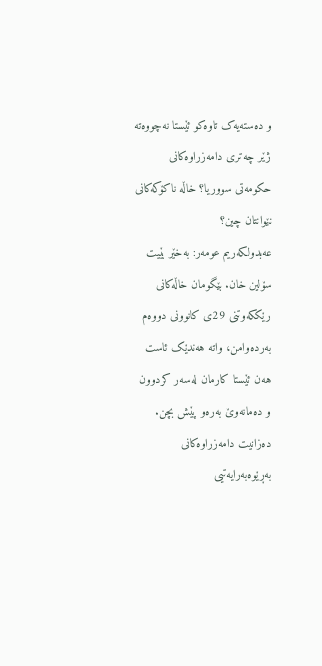و دەستەیەک تاوەکو ئێستا نەچووەتە ژێر چەتری دامەزراوەکانی حکومەتی سووریا؟ خاڵە ناکۆکەکانی نێوانتان چین؟
عەبدولکەریم عومەر: بەخێر بێیت سۆلین خان. بێگومان خاڵەکانی رێککەوتنی 29ی کانوونی دووەم بەردەوامن، واتە هەندێک ئاست هەن ئێستا کارمان لەسەر کردوون و دەمانەوێ بەرەو پێش بچن. دەزانیت دامەزراوەکانی بەڕێوەبەرایەتیی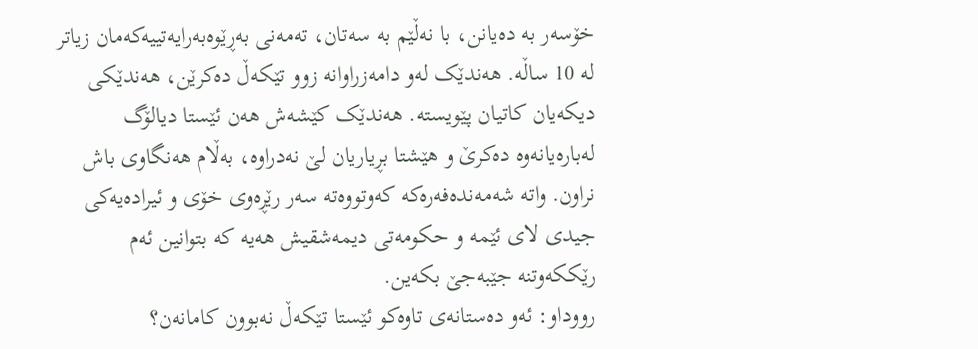خۆسەر بە دەیانن، با نەڵێم بە سەتان، تەمەنی بەڕێوەبەرایەتییەکەمان زیاتر لە 10 ساڵە. هەندێک لەو دامەزراوانە زوو تێکەڵ دەکرێن، هەندێکی دیکەیان کاتیان پێویستە. هەندێک کێشەش هەن ئێستا دیالۆگ لەبارەیانەوە دەکرێ و هێشتا بڕیاریان لێ نەدراوە، بەڵام هەنگاوی باش نراون. واتە شەمەندەفەرەکە کەوتووەتە سەر رێڕەوی خۆی و ئیرادەیەکی جیدی لای ئێمە و حکومەتی دیمەشقیش هەیە کە بتوانین ئەم رێککەوتنە جێبەجێ بکەین.
رووداو: ئەو دەستانەی تاوەکو ئێستا تێکەڵ نەبوون کامانەن؟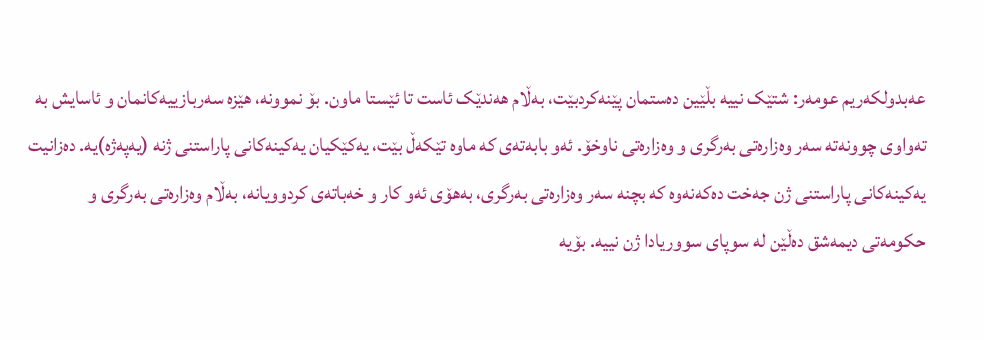عەبدولکەریم عومەر: شتێک نییە بڵێین دەستمان پێنەکردبێت، بەڵام هەندێک ئاست تا ئێستا ماون. بۆ نموونە، هێزە سەربازییەکانمان و ئاسایش بە تەواوی چوونەتە سەر وەزارەتی بەرگری و وەزارەتی ناوخۆ. ئەو بابەتەی کە ماوە تێکەڵ بێت، یەکێکیان یەکینەکانی پاراستنی ژنە (یەپەژە)یە. دەزانیت یەکینەکانی پاراستنی ژن جەخت دەکەنەوە کە بچنە سەر وەزارەتی بەرگری، بەهۆی ئەو کار و خەباتەی کردوویانە، بەڵام وەزارەتی بەرگری و حکومەتی دیمەشق دەڵێن لە سوپای سووریادا ژن نییە. بۆیە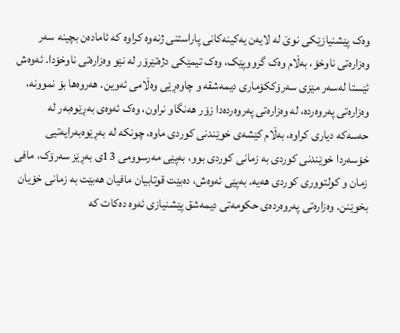وەک پێشنیازێکی نوێ لە لایەن یەکینەکانی پاراستنی ژنەوە کراوە کە ئامادەن بچینە سەر وەزارەتی ناوخۆ، بەڵام وەک گرووپێک، وەک تیمێکی دژەتێرۆر لە نێو وەزارەتی ناوخۆدا. ئەوەش ئێستا لەسەر مێزی سەرۆککۆماری دیمەشقە و چاوەڕێی وەڵامی ئەوین. هەروەها بۆ نموونە، وەزارەتی پەروەردە، لە وەزارەتی پەروەردەدا زۆر هەنگاو نراون، وەک ئەوەی بەڕێوەبەر لە حەسەکە دیاری کراوە، بەڵام کێشەی خوێندنی کوردی ماوە، چونکە لە بەڕێوەبەرایەتیی خۆسەردا خوێندنی کوردی بە زمانی کوردی بوو، بەپێی مەرسوومی 13ی بەڕێز سەرۆک، مافی زمان و کولتووری کوردی هەیە. بەپێی ئەوەش، دەبێت قوتابیان مافیان هەبێت بە زمانی خۆیان بخوێنن. وەزارەتی پەروەردەی حکومەتی دیمەشق پێشنیازی ئەوە دەکات کە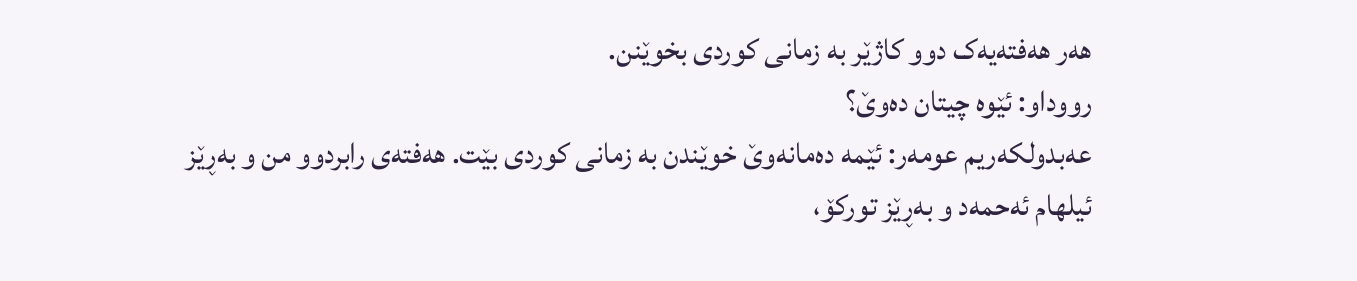هەر هەفتەیەک دوو کاژێر بە زمانی کوردی بخوێنن.
رووداو: ئێوە چیتان دەوێ؟
عەبدولکەریم عومەر: ئێمە دەمانەوێ خوێندن بە زمانی کوردی بێت. هەفتەی رابردوو من و بەڕێز ئیلهام ئەحمەد و بەڕێز تورکۆ،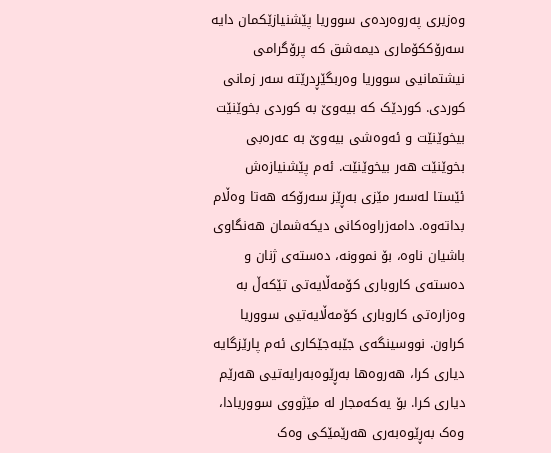وەزیری پەروەردەی سووریا پێشنیازێکمان دایە سەرۆککۆماری دیمەشق کە پرۆگرامی نیشتمانیی سووریا وەربگێڕدرێتە سەر زمانی کوردی. کوردێک کە بیەوێ بە کوردی بخوێنێت بیخوێنێت و ئەوەشی بیەوێ بە عەرەبی بخوێنێت هەر بیخوێنێت. ئەم پێشنیازەش ئێستا لەسەر مێزی بەڕێز سەرۆکە هەتا وەڵام بداتەوە. دامەزراوەکانی دیکەشمان هەنگاوی باشیان ناوە، بۆ نموونە، دەستەی ژنان و دەستەی کاروباری کۆمەڵایەتی تێکەڵ بە وەزارەتی کاروباری کۆمەڵایەتیی سووریا کراون. نووسینگەی جێبەجێکاری ئەم پارێزگایە دیاری کرا، هەروەها بەڕێوەبەرایەتیی هەرێم دیاری کرا. بۆ یەکەمجار لە مێژووی سووریادا، وەک بەڕێوەبەری هەرێمێکی وەک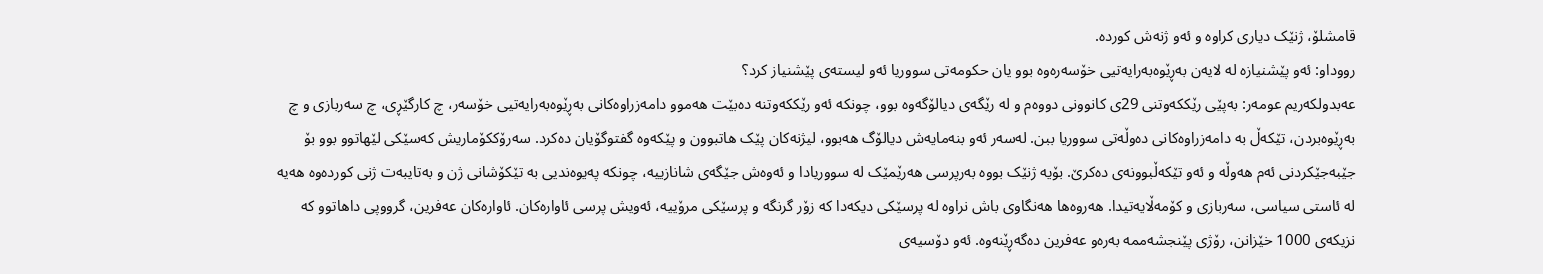قامشلۆ، ژنێک دیاری کراوە و ئەو ژنەش کوردە.
رووداو: ئەو پێشنیازە لە لایەن بەڕێوەبەرایەتیی خۆسەرەوە بوو یان حکومەتی سووریا ئەو لیستەی پێشنیاز کرد؟
عەبدولکەریم عومەر: بەپێی رێککەوتنی 29ی کانوونی دووەم و لە رێگەی دیالۆگەوە بوو، چونکە ئەو رێککەوتنە دەبێت هەموو دامەزراوەکانی بەڕێوەبەرایەتیی خۆسەر، چ کارگێڕی، چ سەربازی و چ بەڕێوەبردن، تێکەڵ بە دامەزراوەکانی دەوڵەتی سووریا ببن. لەسەر ئەو بنەمایەش دیالۆگ هەبوو، لیژنەکان پێک هاتبوون و پێکەوە گفتوگۆیان دەکرد. سەرۆککۆماریش کەسێکی لێهاتوو بوو بۆ جێبەجێکردنی ئەم هەوڵە و ئەو تێکەڵبوونەی دەکرێ. بۆیە ژنێک بووە بەرپرسی هەرێمێک لە سووریادا و ئەوەش جێگەی شانازییە، چونکە پەیوەندیی بە تێکۆشانی ژن و بەتایبەت ژنی کوردەوە هەیە لە ئاستی سیاسی، سەربازی و کۆمەڵایەتیدا. هەروەها هەنگاوی باش نراوە لە پرسێکی دیکەدا کە زۆر گرنگە و پرسێکی مرۆییە، ئەویش پرسی ئاوارەکان. ئاوارەکان عەفرین، گرووپی داهاتوو کە نزیکەی 1000 خێزانن، رۆژی پێنجشەممە بەرەو عەفرین دەگەڕێنەوە. ئەو دۆسیەی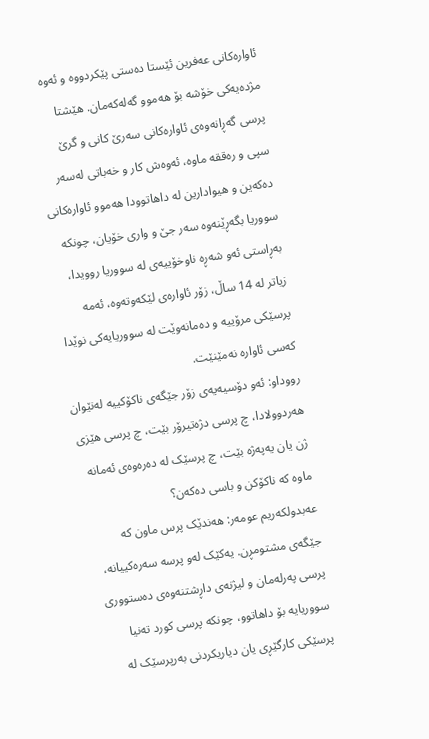ئاوارەکانی عەفرین ئێستا دەستی پێکردووە و ئەوە مژدەیەکی خۆشە بۆ هەموو گەلەکەمان. هێشتا پرسی گەڕانەوەی ئاوارەکانی سەرێ کانی و گرێ سپی و رەققە ماوە، ئەوەش کار و خەباتی لەسەر دەکەین و هیوادارین لە داهاتوودا هەموو ئاوارەکانی سووریا بگەڕێنەوە سەر جێ و واری خۆیان، چونکە بەڕاستی ئەو شەڕە ناوخۆییەی لە سووریا روویدا، زیاتر لە 14 ساڵ، زۆر ئاوارەی لێکەوتەوە، ئەمە پرسێکی مرۆییە و دەمانەوێت لە سووریایەکی نوێدا کەسی ئاوارە نەمێنێت.
رووداو: ئەو دۆسیەیەی زۆر جێگەی ناکۆکییە لەنێوان هەردوولادا، چ پرسی دژەتیرۆر بێت، چ پرسی هێزی ژن یان یەپەژە بێت، چ پرسێک لە دەرەوەی ئەمانە ماوە کە ناکۆکن و باسی دەکەن؟
عەبدولکەریم عومەر: هەندێک پرس ماون کە جێگەی مشتومڕن. یەکێک لەو پرسە سەرەکییانە، پرسی پەرلەمان و لیژنەی داڕشتنەوەی دەستووری سووریایە بۆ داهاتوو، چونکە پرسی کورد تەنیا پرسێکی کارگێڕی یان دیاریکردنی بەرپرسێک لە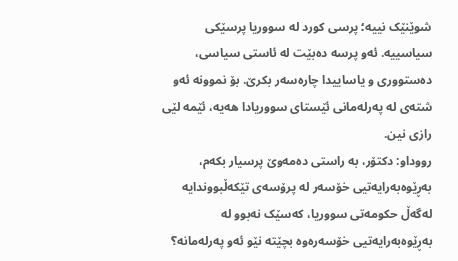شوێنێک نییە؛ پرسی کورد لە سووریا پرسێکی سیاسییە. ئەو پرسە دەبێت لە ئاستی سیاسی، دەستووری و یاساییدا چارەسەر بکرێ. بۆ نموونە ئەو شتەی لە پەرلەمانی ئێستای سووریادا هەیە، ئێمە لێی رازی نین.
رووداو: دکتۆر، بە راستی دەمەوێ پرسیار بکەم، بەڕێوەبەرایەتیی خۆسەر لە پرۆسەی تێکەڵبووندایە لەگەڵ حکومەتی سووریا، کەسێک نەبوو لە بەڕێوەبەرایەتیی خۆسەرەوە بچێتە نێو ئەو پەرلەمانە؟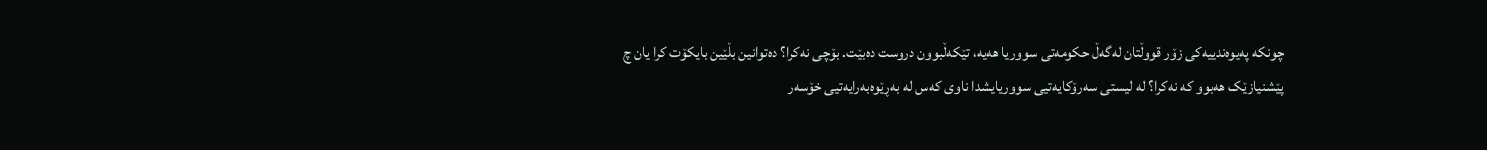چونکە پەیوەندییەکی زۆر قووڵتان لەگەڵ حکومەتی سووریا هەیە، تێکەڵبوون دروست دەبێت. بۆچی نەکرا؟ دەتوانین بڵێین بایکۆت کرا یان چ پێشنیازێک هەبوو کە نەکرا؟ لە لیستی سەرۆکایەتیی سووریایشدا ناوی کەس لە بەڕێوەبەرایەتیی خۆسەر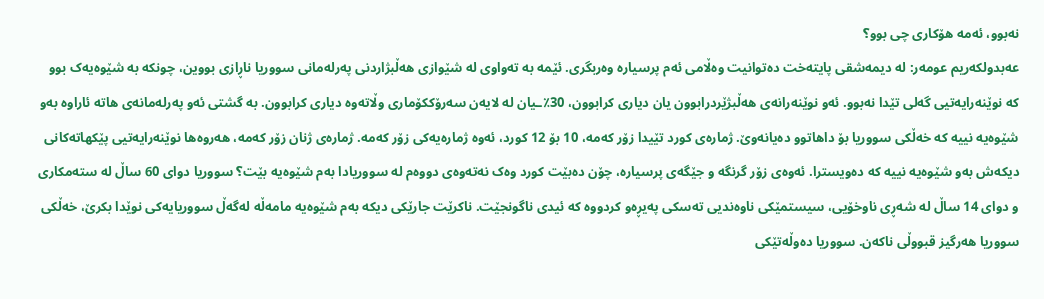نەبوو، ئەمە هۆکاری چی بوو؟
عەبدولکەریم عومەر: لە دیمەشقی پایتەخت دەتوانیت وەڵامی ئەم پرسیارە وەربگری. ئێمە بە تەواوی لە شێوازی هەڵبژاردنی پەرلەمانی سووریا ناڕازی بووین، چونکە بە شێوەیەک بوو کە نوێنەرایەتیی گەلی تێدا نەبوو. ئەو نوێنەرانەی هەڵبژێردرابوون یان دیاری کرابوون، 30٪ـیان لە لایەن سەرۆککۆماری وڵاتەوە دیاری کرابوون. بە گشتی ئەو پەرلەمانەی هاتە ئاراوە بەو شێوەیە نییە کە خەڵکی سووریا بۆ داهاتوو دەیانەوێ. ژمارەی کورد تێیدا زۆر کەمە، 10 بۆ 12 کورد، ئەوە ژمارەیەکی زۆر کەمە. ژمارەی ژنان زۆر کەمە، هەروەها نوێنەرایەتیی پێکهاتەکانی دیکەش بەو شێوەیە نییە کە دەویسترا. ئەوەی زۆر گرنگە و جێگەی پرسیارە، چۆن دەبێت کورد وەک نەتەوەی دووەم لە سووریادا بەم شێوەیە بێت؟ سووریا دوای 60 ساڵ لە ستەمکاری و دوای 14 ساڵ لە شەڕی ناوخۆیی، سیستمێکی ناوەندیی تەسکی پەیڕەو کردووە کە ئیدی ناگونجێت. ناکرێت جارێکی دیکە بەم شێوەیە مامەڵە لەگەڵ سووریایەکی نوێدا بکرێ، خەڵکی سووریا هەرگیز قبووڵی ناکەن. سووریا دەوڵەتێکی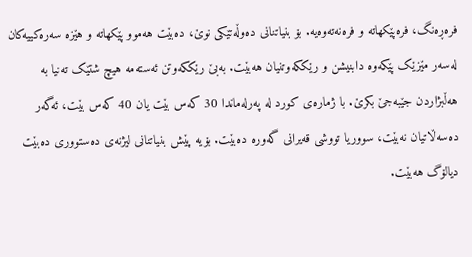فرەڕەنگ، فرەپێکهاتە و فرەنەتەوەیە. بۆ بنیاتنانی دەوڵەتێکی نوێ، دەبێت هەموو پێکهاتە و هێزە سەرەکییەکان لەسەر مێزێک پێکەوە دابنیشن و رێککەوتنیان هەبێت. بەبێ رێککەوتن ئەستەمە هیچ شتێک تەنیا بە هەڵبژاردن جێبەجێ بکرێ. با ژمارەی کورد لە پەرلەماندا 30 کەس بێت یان 40 کەس بێت، ئەگەر دەسەڵاتیان نەبێت، سووریا تووشی قەیرانی گەورە دەبێت. بۆیە پێش بنیاتنانی لیژنەی دەستووری دەبێت دیالۆگ هەبێت.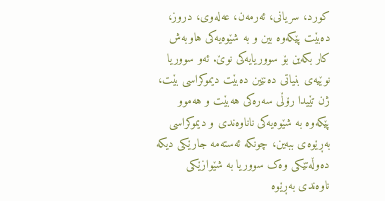کورد، سریانی، ئەرمەن، عەلەوی، دروز، دەبێت پێکەوە بین و بە شێوەیەکی هاوبەش کار بکەین بۆ سووریایەکی نوێ. ئەو سووریا نوێیەی بنیاتی دەنێین دەبێت دیموکراسی بێت، ژن تێیدا رۆڵی سەرەکی هەبێت و هەموو پێکەوە بە شێوەیەکی ناناوەندی و دیموکراسی بەڕێوەی ببەین، چونکە ئەستەمە جارێکی دیکە دەوڵەتێکی وەک سووریا بە شێوازێکی ناوەندی بەڕێوە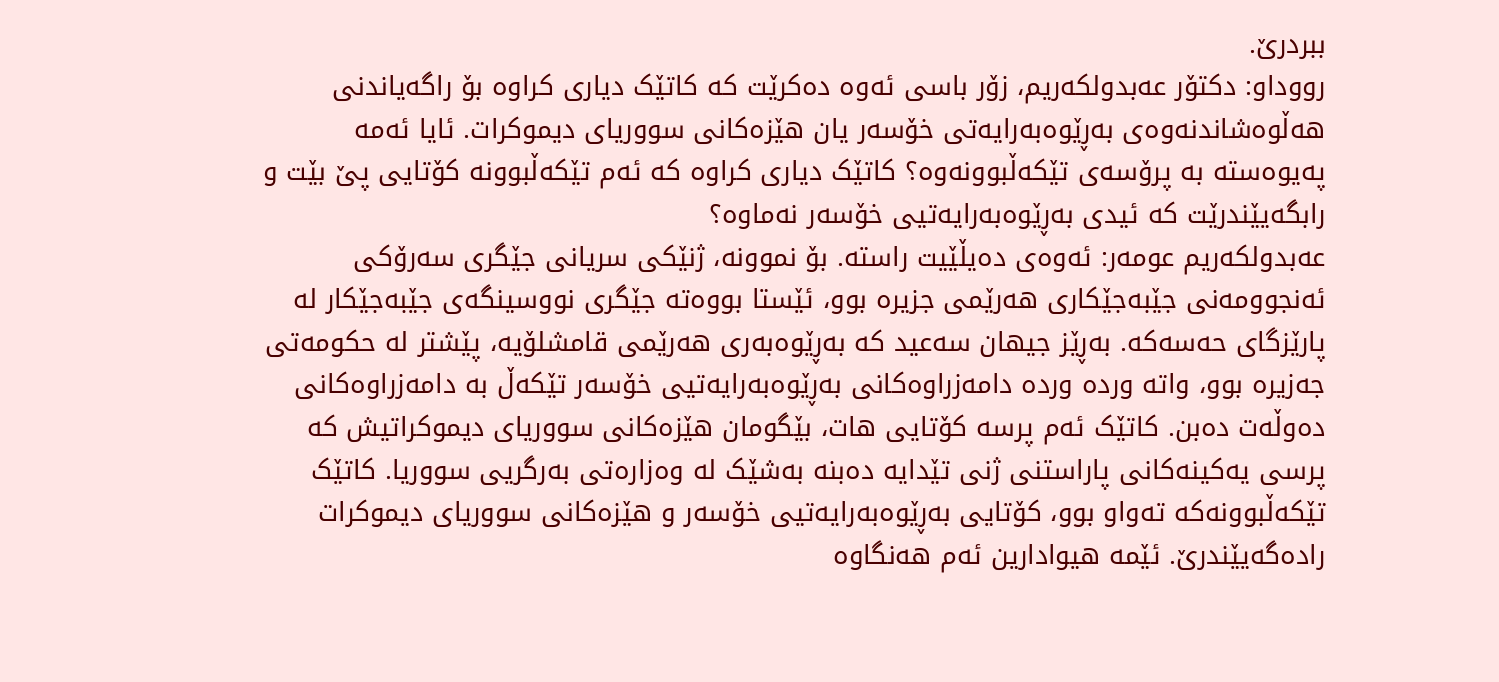ببردرێ.
رووداو: دکتۆر عەبدولکەریم، زۆر باسی ئەوە دەکرێت کە کاتێک دیاری کراوە بۆ راگەیاندنی هەڵوەشاندنەوەی بەڕێوەبەرایەتی خۆسەر یان هێزەکانی سووریای دیموکرات. ئایا ئەمە پەیوەستە بە پرۆسەی تێکەڵبوونەوە؟ کاتێک دیاری کراوە کە ئەم تێکەڵبوونە کۆتایی پێ بێت و رابگەیێندرێت کە ئیدی بەڕێوەبەرایەتیی خۆسەر نەماوە؟
عەبدولکەریم عومەر: ئەوەی دەیڵێیت راستە. بۆ نموونە، ژنێکی سریانی جێگری سەرۆکی ئەنجوومەنی جێبەجێکاری هەرێمی جزیرە بوو، ئێستا بووەتە جێگری نووسینگەی جێبەجێکار لە پارێزگای حەسەکە. بەڕێز جیهان سەعید کە بەڕێوەبەری هەرێمی قامشلۆیە، پێشتر لە حکومەتی جەزیرە بوو، واتە وردە وردە دامەزراوەکانی بەڕێوەبەرایەتیی خۆسەر تێکەڵ بە دامەزراوەکانی دەوڵەت دەبن. کاتێک ئەم پرسە کۆتایی هات، بێگومان هێزەکانی سووریای دیموکراتیش کە پرسی یەکینەکانی پاراستنی ژنی تێدایە دەبنە بەشێک لە وەزارەتی بەرگریی سووریا. کاتێک تێکەڵبوونەکە تەواو بوو، کۆتایی بەڕێوەبەرایەتیی خۆسەر و هێزەکانی سووریای دیموکرات رادەگەیێندرێ. ئێمە هیوادارین ئەم هەنگاوە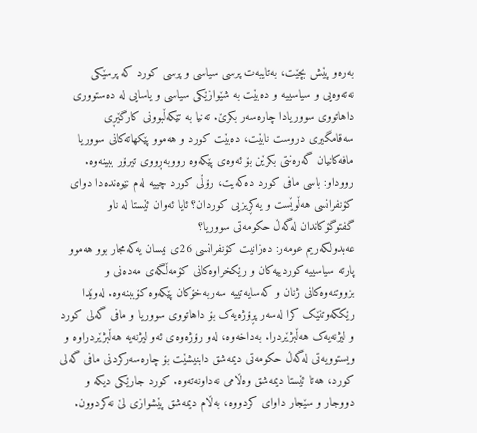بەرەو پێش بچێت، بەتایبەت پرسی سیاسی و پرسی کورد کە پرسێکی نەتەوەیی و سیاسییە و دەبێت بە شێوازێکی سیاسی و یاسایی لە دەستووری داهاتووی سووریادا چارەسەر بکرێ. تەنیا بە تێکەڵبوونی کارگێڕی سەقامگیری دروست نابێت، دەبێت کورد و هەموو پێکهاتەکانی سووریا مافەکانیان گەرەنتی بکرێن بۆ ئەوەی پێکەوە رووبەڕووی تیرۆر ببینەوە.
رووداو: باسی مافی کورد دەکەیت، رۆڵی کورد چییە لەم نێوەندەدا دوای کۆنفرانسی هەڵوێست و یەکڕیزیی کوردان؟ ئایا ئەوان ئێستا لە ناو گفتوگۆکاندان لەگەڵ حکومەتی سووریا؟
عەبدولکەریم عومەر: دەزانیت کۆنفرانسی 26ی نیسان یەکەمجار بوو هەموو پارتە سیاسییە کوردییەکان و رێکخراوەکانی کۆمەڵگەی مەدەنی و بزووتنەوەکانی ژنان و کەسایەتییە سەربەخۆکان پێکەوە کۆببنەوە. لەوێدا رێککەوتنێک کرا لەسەر پڕۆژەیەک بۆ داهاتووی سووریا و مافی گەلی کورد و لیژنەیەک هەڵبژێردرا. بەداخەوە، لەو رۆژەوەی ئەو لیژنەیە هەڵبژێردراوە و ویستوویەتی لەگەڵ حکومەتی دیمەشق دابنیشێت بۆ چارەسەرکردنی مافی گەلی کورد، هەتا ئێستا دیمەشق وەڵامی نەداونەتەوە. کورد جارێکی دیکە و دووجار و سێجار داوای کردووە، بەڵام دیمەشق پێشوازی لێ نەکردوون.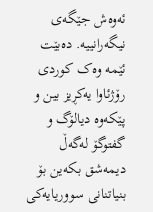ئەوەش جێگەی نیگەرانییە. دەبێت ئێمە وەک کوردی رۆژئاوا یەکڕیز بین و پێکەوە دیالۆگ و گفتوگۆ لەگەڵ دیمەشق بکەین بۆ بنیاتنانی سووریایەکی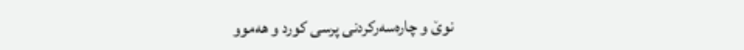نوێ و چارەسەرکردنی پرسی کورد و هەموو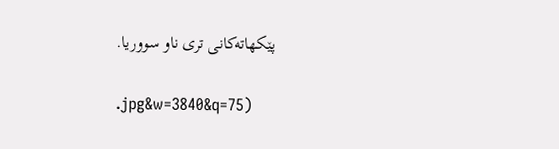پێکهاتەکانی تری ناو سووریا.

.jpg&w=3840&q=75)